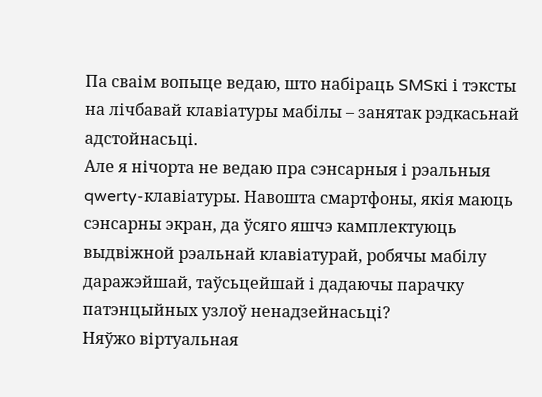Па сваім вопыце ведаю, што набіраць SMSкі і тэксты на лічбавай клавіатуры мабілы – занятак рэдкасьнай адстойнасьці.
Але я нічорта не ведаю пра сэнсарныя і рэальныя qwerty-клавіатуры. Навошта смартфоны, якія маюць сэнсарны экран, да ўсяго яшчэ камплектуюць выдвіжной рэальнай клавіатурай, робячы мабілу даражэйшай, таўсьцейшай і дадаючы парачку патэнцыйных узлоў ненадзейнасьці?
Няўжо віртуальная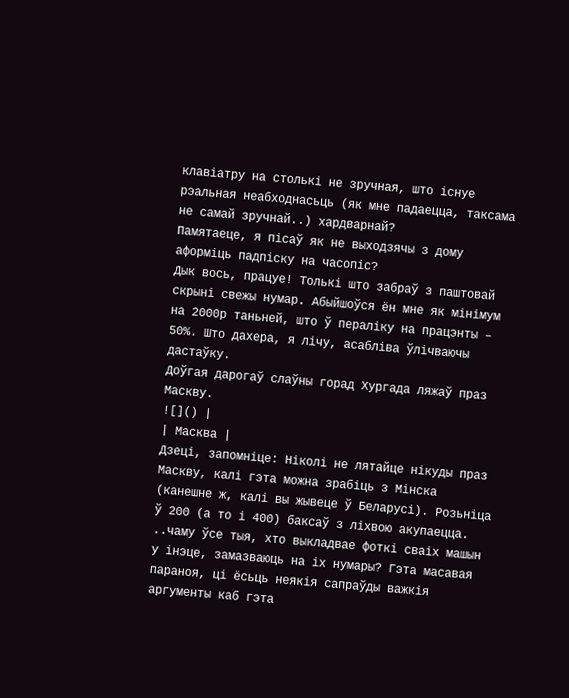клавіатру на столькі не зручная, што існуе рэальная неабходнасьць (як мне падаецца, таксама не самай зручнай..) хардварнай?
Памятаеце, я пісаў як не выходзячы з дому аформіць падпіску на часопіс?
Дык вось, працуе! Толькі што забраў з паштовай скрыні свежы нумар. Абыйшоўся ён мне як мінімум на 2000р таньней, што ў пераліку на працэнты – 50%. Што дахера, я лічу, асабліва ўлічваючы дастаўку.
Доўгая дарогаў слаўны горад Хургада ляжаў праз Маскву.
![]() |
| Масква |
Дзеці, запомніце: Ніколі не лятайце нікуды праз Маскву, калі гэта можна зрабіць з Мінска (канешне ж, калі вы жывеце ў Беларусі). Розьніца ў 200 (а то і 400) баксаў з ліхвою акупаецца.
..чаму ўсе тыя, хто выкладвае фоткі сваіх машын у інэце, замазваюць на іх нумары? Гэта масавая параноя, ці ёсьць неякія сапраўды важкія аргументы каб гэта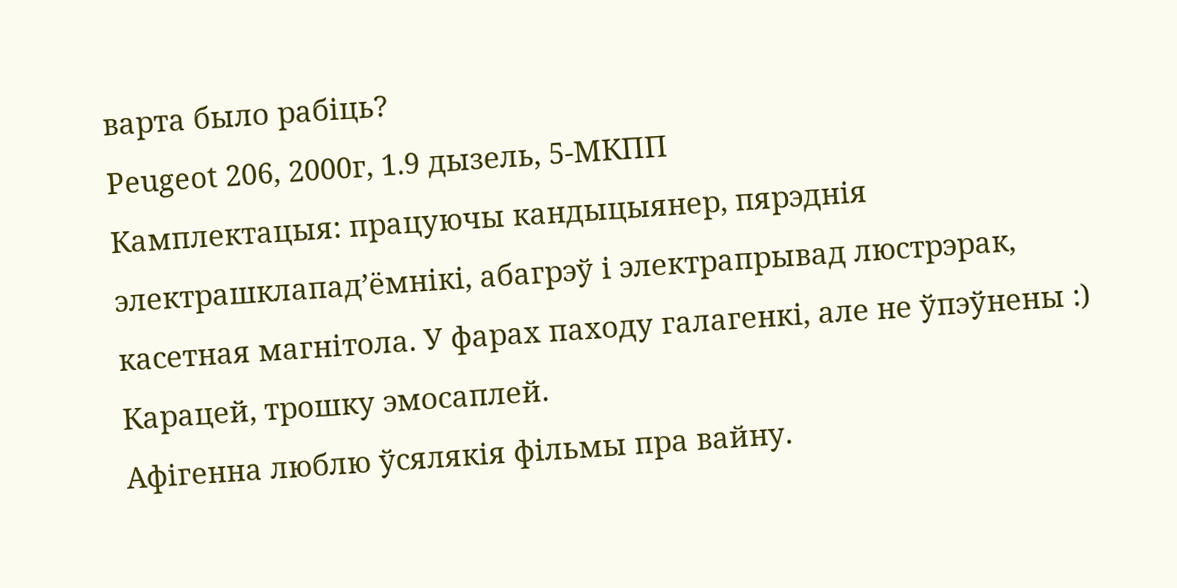варта было рабіць?
Peugeot 206, 2000г, 1.9 дызель, 5-МКПП
Камплектацыя: працуючы кандыцыянер, пярэднія электрашклапад’ёмнікі, абагрэў і электрапрывад люстрэрак, касетная магнітола. У фарах паходу галагенкі, але не ўпэўнены :)
Карацей, трошку эмосаплей.
Афігенна люблю ўсялякія фільмы пра вайну.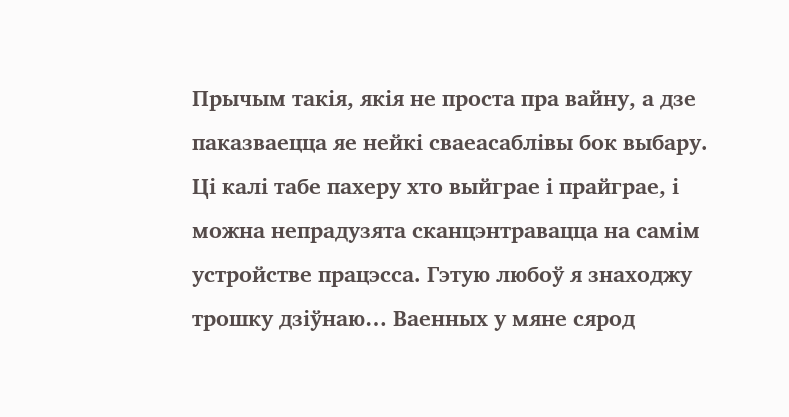Прычым такія, якія не проста пра вайну, а дзе паказваецца яе нейкі сваеасаблівы бок выбару. Ці калі табе пахеру хто выйграе і прайграе, і можна непрадузята сканцэнтравацца на самім устройстве працэсса. Гэтую любоў я знаходжу трошку дзіўнаю… Ваенных у мяне сярод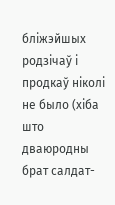бліжэйшых родзічаў і продкаў ніколі не было (хіба што дваюродны брат салдат-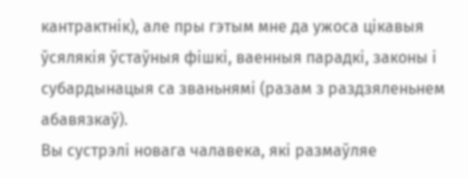кантрактнік), але пры гэтым мне да ужоса цікавыя ўсялякія ўстаўныя фішкі, ваенныя парадкі, законы і субардынацыя са званьнямі (разам з раздзяленьнем абавязкаў).
Вы сустрэлі новага чалавека, які размаўляе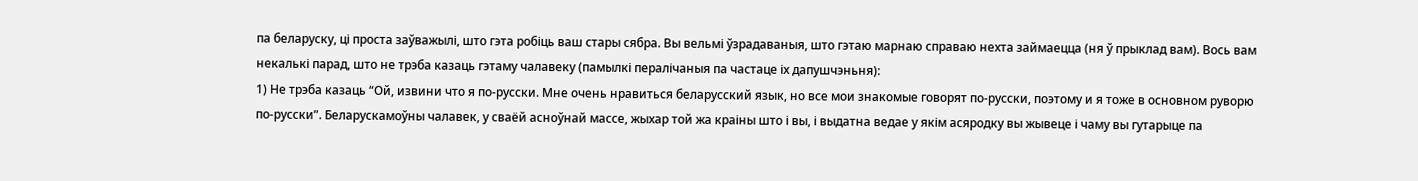па беларуску, ці проста заўважылі, што гэта робіць ваш стары сябра. Вы вельмі ўзрадаваныя, што гэтаю марнаю справаю нехта займаецца (ня ў прыклад вам). Вось вам некалькі парад, што не трэба казаць гэтаму чалавеку (памылкі пералічаныя па частаце іх дапушчэньня):
1) Не трэба казаць “Ой, извини что я по-русски. Мне очень нравиться беларусский язык, но все мои знакомые говорят по-русски, поэтому и я тоже в основном руворю по-русски”. Беларускамоўны чалавек, у сваёй асноўнай массе, жыхар той жа краіны што і вы, і выдатна ведае у якім асяродку вы жывеце і чаму вы гутарыце па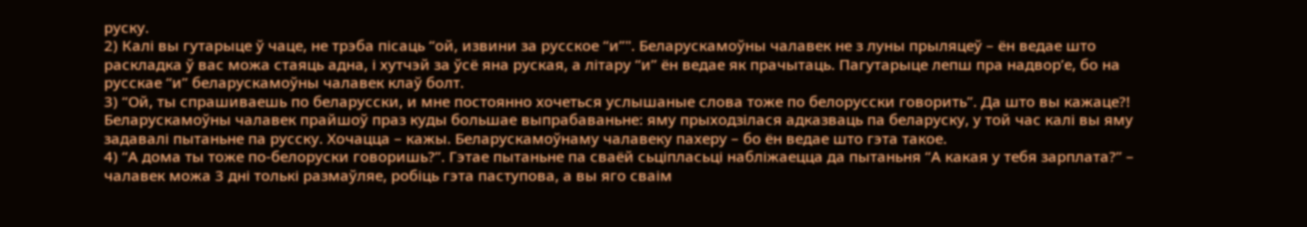руску.
2) Калі вы гутарыце ў чаце, не трэба пісаць “ой, извини за русское “и”". Беларускамоўны чалавек не з луны прыляцеў – ён ведае што раскладка ў вас можа стаяць адна, і хутчэй за ўсё яна руская, а літару “и” ён ведае як прачытаць. Пагутарыце лепш пра надвор’е, бо на русскае “и” беларускамоўны чалавек клаў болт.
3) “Ой, ты спрашиваешь по беларусски, и мне постоянно хочеться услышаные слова тоже по белорусски говорить”. Да што вы кажаце?! Беларускамоўны чалавек прайшоў праз куды большае выпрабаваньне: яму прыходзілася адказваць па беларуску, у той час калі вы яму задавалі пытаньне па русску. Хочацца – кажы. Беларускамоўнаму чалавеку пахеру – бо ён ведае што гэта такое.
4) “А дома ты тоже по-белоруски говоришь?”. Гэтае пытаньне па сваёй сьціпласьці набліжаецца да пытаньня “А какая у тебя зарплата?” – чалавек можа 3 дні толькі размаўляе, робіць гэта паступова, а вы яго сваім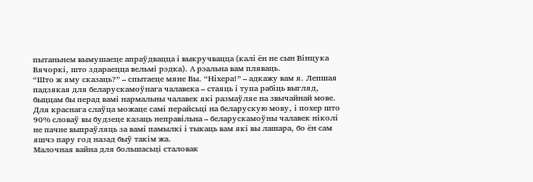пытаньнем вымушаеце апраўдвацца і выкручвацца (калі ён не сын Вінцука Вячоркі, што здараецца вельмі рэдка). А рэальна вам пляваць.
“Што ж яму сказаць?” – спытаеце мяне Вы. “Ніхера!” – адкажу вам я. Лепшая падзякая для беларускамоўнага чалавека – стаяць і тупа рабіць выгляд, быццам бы перад вамі нармальны чалавек які размаўляе на звычайнай мове.
Для краснага слаўца можаце самі перайсьці на беларускую мову, і похер што 90% словаў вы будзеце казаць неправільна – беларускамоўны чалавек ніколі не пачне выпраўляць за вамі памылкі і тыкаць вам які вы лашара, бо ён сам яшчэ пару год назад быў такім жа.
Малочная вайна для большасьці сталовак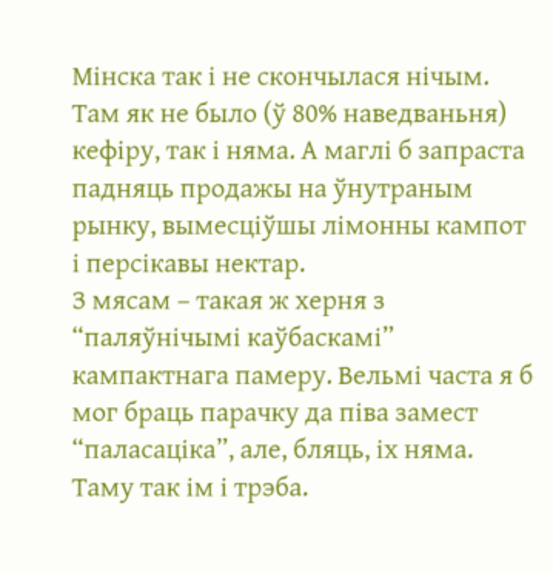Мінска так і не скончылася нічым. Там як не было (ў 80% наведваньня) кефіру, так і няма. А маглі б запраста падняць продажы на ўнутраным рынку, вымесціўшы лімонны кампот і персікавы нектар.
З мясам – такая ж херня з “паляўнічымі каўбаскамі” кампактнага памеру. Вельмі часта я б мог браць парачку да піва замест “паласаціка”, але, бляць, іх няма. Таму так ім і трэба.